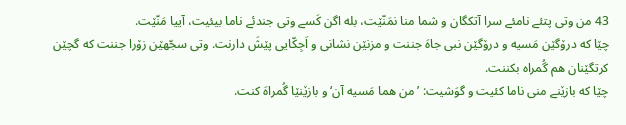43 من وتی پتئے نامئے سرا آتکگان و شما منا نمَنّێت، بله اگن کَسے وتی جندئے ناما بیئیت، آییا مَنّێت.
چێا که درۆگێن مَسیه و درۆگێن نبی جاهَ جننت و مزنێن نشانی و اَجِکّایی پێشَ دارنت. وتی سجّهێن زۆرا جننت که گچێن کرتگێنان هم گُمراه بکننت.
چێا که بازێنے منی ناما کئیت و گوَشیت: ’من هما مَسیه آن‘ و بازێنێا گُمراهَ کنت.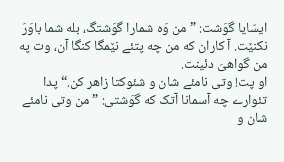ایسّایا گوَشت: ”من وَه شمارا گوَشتگ، بله شما باوَرَ نکنێت. آ کاران که من چه پتئے نێمگا کنگا آن، وت په من گواهیَ دئینت.
او پت! وتی نامئے شان و شئوکتا زاهر کن.“ پدا تئوارے چه آسمانا آتک که گوَشتی: ”من وتی نامئے شان و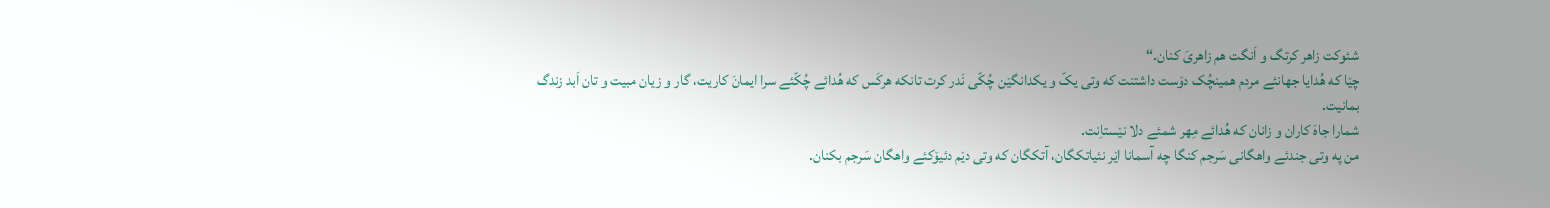شئوکت زاهر کرتگ و اَنگت هم زاهریَ کنان.“
چێا که هُدایا جهانئے مردم همینچُک دۆست داشتنت که وتی یکّ و یکدانگێن چُکّی نَدر کرت تانکه هرکَس که هُدائے چُکّئے سرا ایمانَ کاریت، گار و زیان مبیت و تان اَبد زندگ بمانیت.
شمارا جاهَ کاران و زانان که هُدائے مِهر شمئے دلا نێستاِنت.
من په وتی جندئے واهگانی سَرجم کنگا چه آسمانا اێر نئیاتکگان، آتکگان که وتی دێم دئیۆکئے واهگان سَرجم بکنان.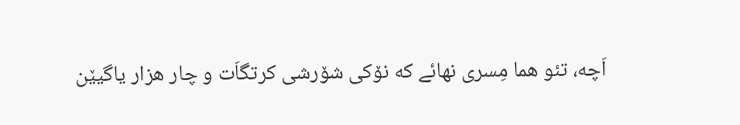اَچه، تئو هما مِسری نهائے که نۆکی شۆرشی کرتگاَت و چار هزار یاگیێن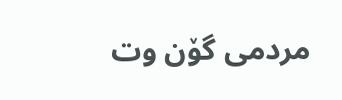مردمی گۆن وت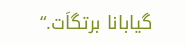گیابانا برتگاَت.“